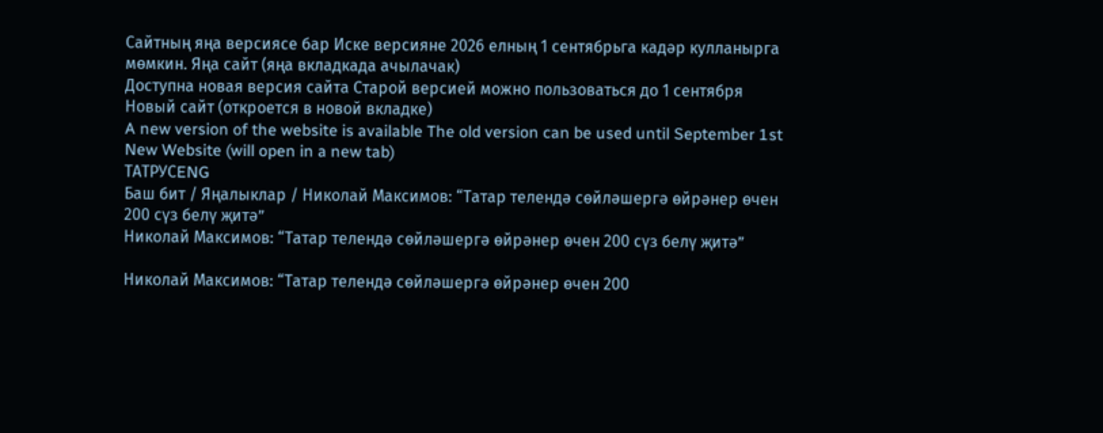Сайтның яңа версиясе бар Иске версияне 2026 елның 1 сентябрьга кадәр кулланырга мөмкин. Яңа сайт (яңа вкладкада ачылачак)
Доступна новая версия сайта Старой версией можно пользоваться до 1 сентября Новый сайт (откроется в новой вкладке)
A new version of the website is available The old version can be used until September 1st New Website (will open in a new tab)
ТАТРУСENG
Баш бит / Яңалыклар / Николай Максимов: “Татар телендә сөйләшергә өйрәнер өчен 200 сүз белү җитә”
Николай Максимов: “Татар телендә сөйләшергә өйрәнер өчен 200 сүз белү җитә”

Николай Максимов: “Татар телендә сөйләшергә өйрәнер өчен 200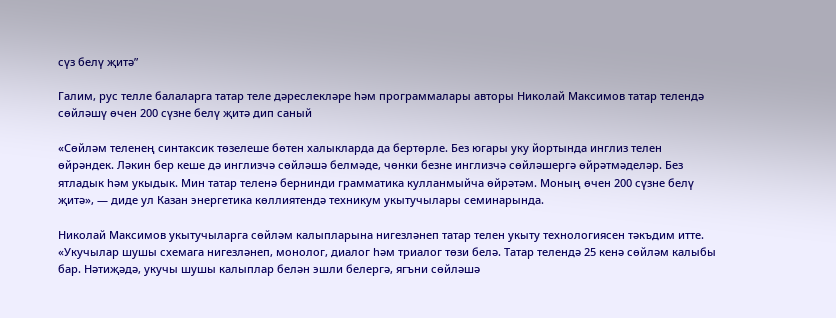сүз белү җитә”

Галим, рус телле балаларга татар теле дәреслекләре һәм программалары авторы Николай Максимов татар телендә сөйләшү өчен 200 сүзне белү җитә дип саный

«Сөйләм теленең синтаксик төзелеше бөтен халыкларда да бертөрле. Без югары уку йортында инглиз телен өйрәндек. Ләкин бер кеше дә инглизчә сөйләшә белмәде, чөнки безне инглизчә сөйләшергә өйрәтмәделәр. Без ятладык һәм укыдык. Мин татар теленә бернинди грамматика кулланмыйча өйрәтәм. Моның өчен 200 сүзне белү җитә», — диде ул Казан энергетика көллиятендә техникум укытучылары семинарында.

Николай Максимов укытучыларга сөйләм калыпларына нигезләнеп татар телен укыту технологиясен тәкъдим итте. «Укучылар шушы схемага нигезләнеп, монолог, диалог һәм триалог төзи белә. Татар телендә 25 кенә сөйләм калыбы бар. Нәтиҗәдә, укучы шушы калыплар белән эшли белергә, ягъни сөйләшә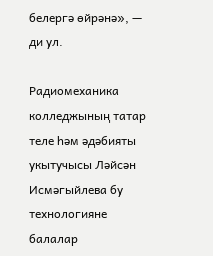белергә өйрәнә», — ди ул.

Радиомеханика колледжының татар теле һәм әдәбияты укытучысы Ләйсән Исмәгыйлева бу технологияне балалар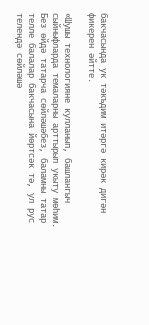бакчасында ук тәкъдим итәргә кирәк дигән фикерен әйтте.

«Шушы технологияне кулланып, башлангыч сыйныфларда темаларны арттырып укыту мөһим. Без өйдә татарча сөйләшәбез, баламны татар телле балалар бакчасына йөртсәк тә, ул рус телендә сөйләшә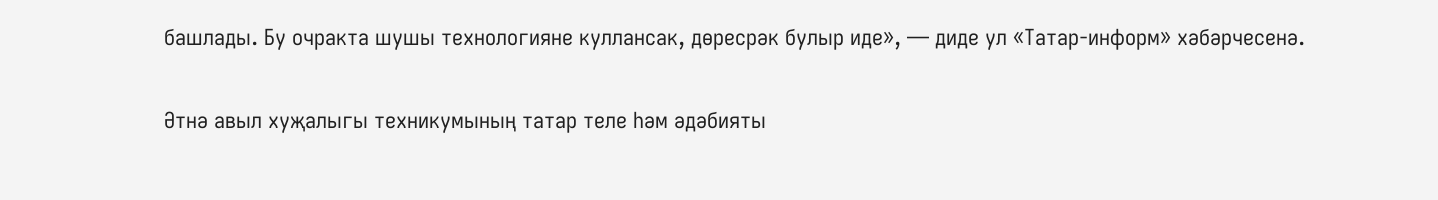башлады. Бу очракта шушы технологияне куллансак, дөресрәк булыр иде», — диде ул «Татар-информ» хәбәрчесенә.

Әтнә авыл хуҗалыгы техникумының татар теле һәм әдәбияты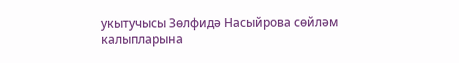укытучысы Зөлфидә Насыйрова сөйләм калыпларына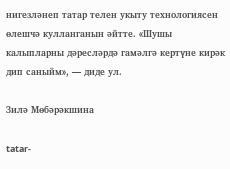нигезләнеп татар телен укыту технологиясен өлешчә кулланганын әйтте. «Шушы калыпларны дәресләрдә гамәлгә кертүне кирәк дип саныйм», — диде ул.

Зилә Мөбәрәкшина

tatar-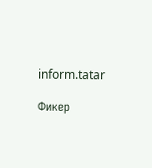inform.tatar

Фикер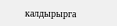калдырырга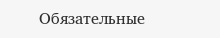Обязательные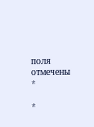поля отмечены *

*